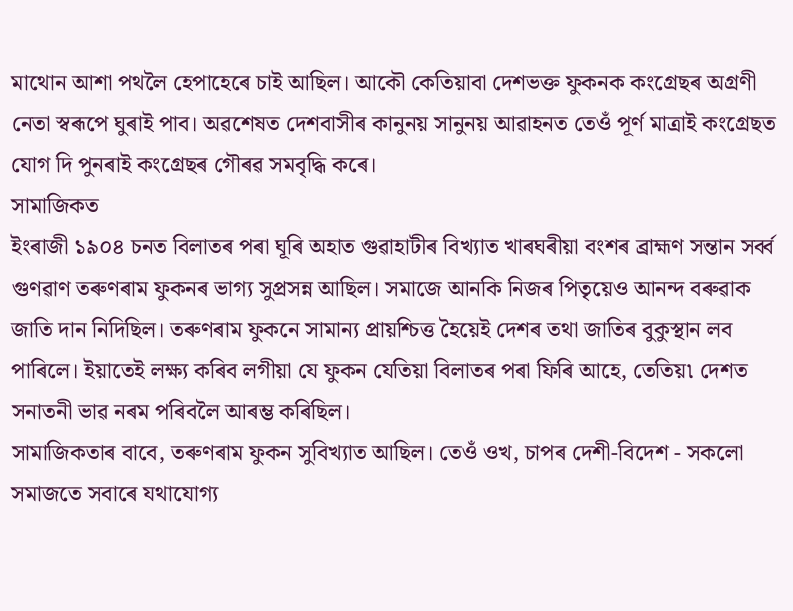মাথোন আশা পথলৈ হেপাহেৰে চাই আছিল। আকৌ কেতিয়াবা দেশভক্ত ফুকনক কংগ্ৰেছৰ অগ্ৰণী নেতা স্বৰূপে ঘুৰাই পাব। অৱশেষত দেশবাসীৰ কানুনয় সানুনয় আৱাহনত তেওঁ পূৰ্ণ মাত্ৰাই কংগ্ৰেছত যোগ দি পুনৰাই কংগ্ৰেছৰ গৌৰৱ সমবৃদ্ধি কৰে।
সামাজিকত
ইংৰাজী ১৯০৪ চনত বিলাতৰ পৰা ঘূৰি অহাত গুৱাহাটীৰ বিখ্যাত খাৰঘৰীয়া বংশৰ ব্ৰাহ্মণ সন্তান সৰ্ব্ব গুণৱাণ তৰুণৰাম ফুকনৰ ভাগ্য সুপ্ৰসন্ন আছিল। সমাজে আনকি নিজৰ পিতৃয়েও আনন্দ বৰুৱাক জাতি দান নিদিছিল। তৰুণৰাম ফুকনে সামান্য প্ৰায়শ্চিত্ত হৈয়েই দেশৰ তথা জাতিৰ বুকুস্থান লব পাৰিলে। ইয়াতেই লক্ষ্য কৰিব লগীয়া যে ফুকন যেতিয়া বিলাতৰ পৰা ফিৰি আহে, তেতিয়৷ দেশত সনাতনী ভাৱ নৰম পৰিবলৈ আৰম্ভ কৰিছিল।
সামাজিকতাৰ বাবে, তৰুণৰাম ফুকন সুবিখ্যাত আছিল। তেওঁ ওখ, চাপৰ দেশী-বিদেশ - সকলো সমাজতে সবাৰে যথাযোগ্য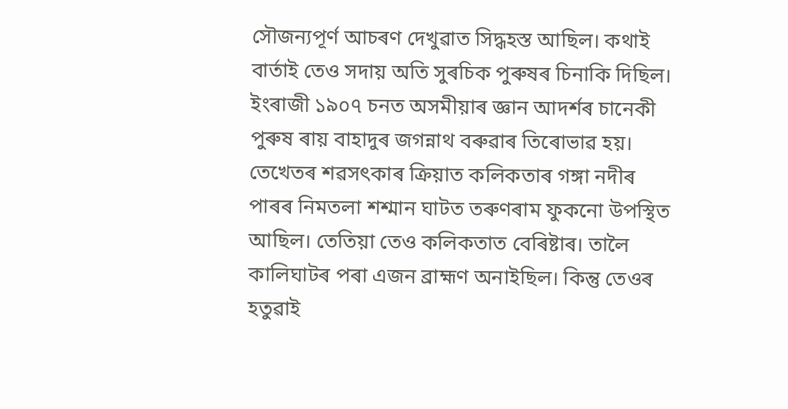সৌজন্যপূৰ্ণ আচৰণ দেখুৱাত সিদ্ধহস্ত আছিল। কথাই বাৰ্তাই তেও সদায় অতি সুৰচিক পুৰুষৰ চিনাকি দিছিল। ইংৰাজী ১৯০৭ চনত অসমীয়াৰ জ্ঞান আদৰ্শৰ চানেকী পুৰুষ ৰায় বাহাদুৰ জগন্নাথ বৰুৱাৰ তিৰোভাৱ হয়। তেখেতৰ শৱসৎকাৰ ক্ৰিয়াত কলিকতাৰ গঙ্গা নদীৰ পাৰৰ নিমতলা শশ্মান ঘাটত তৰুণৰাম ফুকনো উপস্থিত আছিল। তেতিয়া তেও কলিকতাত বেৰিষ্টাৰ। তালৈ কালিঘাটৰ পৰা এজন ব্ৰাহ্মণ অনাইছিল। কিন্তু তেওৰ হতুৱাই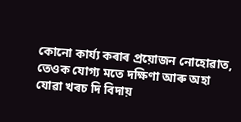কোনো কাৰ্য্য কৰাৰ প্ৰয়োজন নোহোৱাত, তেওক যোগ্য মতে দক্ষিণা আৰু অহা যোৱা খৰচ দি বিদায়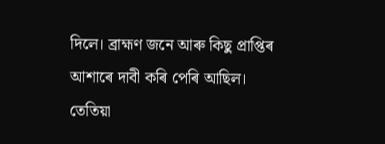দিলে। ব্ৰাহ্মণ জনে আৰু কিছু প্ৰাপ্তিৰ আশাৰে দাবী কৰি পেৰি আছিল। তেতিয়া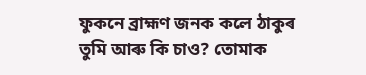ফুকনে ব্ৰাহ্মণ জনক কলে ঠাকুৰ তুমি আৰু কি চাও? তোমাক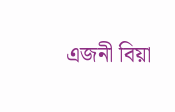এজনী বিয়া